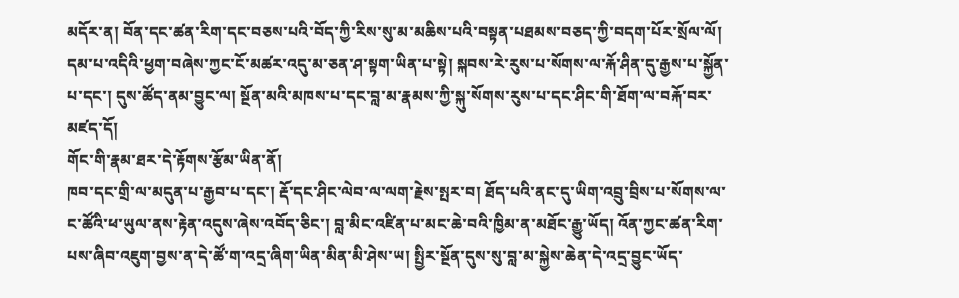མདོར་ན། བོན་དང་ཚན་རིག་དང་བཅས་པའི་བོད་ཀྱི་རིས་སུ་མ་མཆིས་པའི་བསྟན་པཐམས་བཅད་ཀྱི་བདག་པོར་སྲོལ་ལོ། དམ་པ་འདིའི་ཕྱག་བཞེས་ཀྱང་ངོ་མཚར་འདུ་མ་ཅན་ཤ་སྟག་ཡིན་པ་སྟེ། སྐབས་རེ་རུས་པ་སོགས་ལ་རྐོ་ཤིན་དུ་རྒྱས་པ་སྐྱོན་པ་དང་། དུས་ཚོད་ནམ་བྱུང་ལ། སྔོན་མའི་མཁས་པ་དང་བླ་མ་རྣམས་ཀྱི་སྐུ་སོགས་རུས་པ་དང་ཤིང་གི་ཐོག་ལ་བརྐོ་བར་མཛད་དོ།
གོང་གི་རྣམ་ཐར་དེ་རྟོགས་རྩོམ་ཡིན་ནོ།
ཁབ་དང་གྲི་ལ་མདུན་པ་རྒྱབ་པ་དང་། རྡོ་དང་ཤིང་ལེབ་ལ་ལག་རྗེས་སྤར་བ། ཐོད་པའི་ནང་དུ་ཡིག་འབྲུ་བྲིས་པ་སོགས་ལ་ང་ཚོའི་ཕ་ཡུལ་ནས་རྟེན་འདུས་ཞེས་འབོད་ཅིང་། བླ་མིང་འཛིན་པ་མང་ཆེ་བའི་ཁྱིམ་ན་མཐོང་རྒྱུ་ཡོད། འོན་ཀྱང་ཚན་རིག་པས་ཞིབ་འཇུག་བྱས་ན་དེ་ཚོ་ག་འདྲ་ཞིག་ཡིན་མིན་མི་ཤེས་ཡ། སྤྱིར་སྔོན་དུས་སུ་བླ་མ་སྐྱེས་ཆེན་དེ་འདྲ་བྱུང་ཡོད་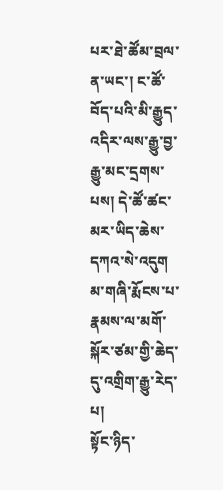པར་ཐེ་ཚོམ་བྲལ་ན་ཡང་། ང་ཚོ་བོད་པའི་མི་རྒྱུད་འདིར་ལས་རྒྱུ་བྱ་རྒྱུ་མང་དྲགས་པས། དེ་ཚོ་ཚང་མར་ཡིད་ཆེས་དཀའ་སེ་འདུག མ་གཞི་རྨོངས་པ་རྣམས་ལ་མགོ་སྐོར་ཙམ་གྱི་ཆེད་དུ་འགྲིག་རྒྱུ་རེད་པ།
སྟོང་ཉིད་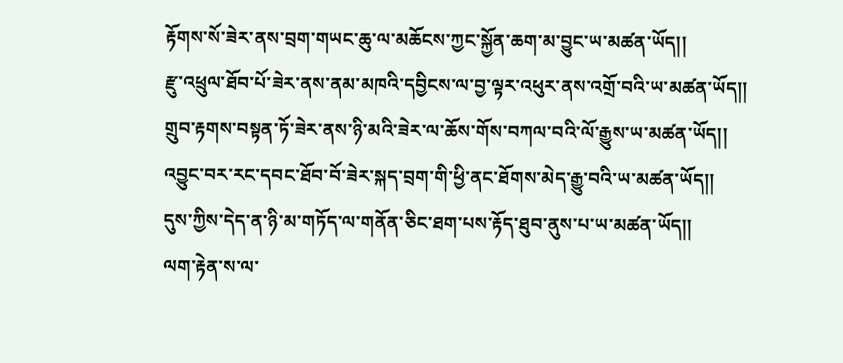རྟོགས་སོ་ཟེར་ནས་བྲག་གཡང་ཆུ་ལ་མཆོངས་ཀྱང་སྐྱོན་ཆག་མ་བྱུང་ཡ་མཚན་ཡོད།།
རྫུ་འཕྲུལ་ཐོབ་པོ་ཟེར་ནས་ནམ་མཁའི་དབྱིངས་ལ་བྱ་ལྟར་འཕུར་ནས་འགྲོ་བའི་ཡ་མཚན་ཡོད།།
གྲུབ་རྟགས་བསྟན་ཏོ་ཟེར་ནས་ཉི་མའི་ཟེར་ལ་ཆོས་གོས་བཀལ་བའི་ལོ་རྒྱུས་ཡ་མཚན་ཡོད།།
འབྱུང་བར་རང་དབང་ཐོབ་བོ་ཟེར་སྐད་བྲག་གི་ཕྱི་ནང་ཐོགས་མེད་རྒྱུ་བའི་ཡ་མཚན་ཡོད།།
དུས་ཀྱིས་དེད་ན་ཉི་མ་གཏོད་ལ་གནོན་ཅིང་ཐག་པས་རྟོད་ཐུབ་ནུས་པ་ཡ་མཚན་ཡོད།།
ལག་རྟེན་ས་ལ་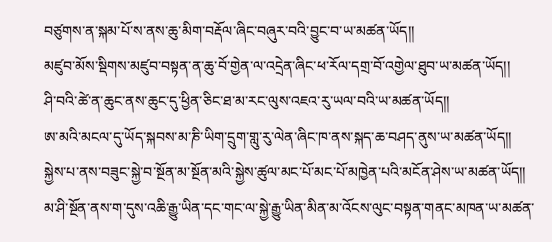བཙུགས་ན་སྐམ་པོ་ས་ནས་ཆུ་མིག་བརྡོལ་ཞིང་བཞུར་བའི་བྱུང་བ་ཡ་མཚན་ཡོད།།
མཛུབ་མོས་སྡིགས་མཛུབ་བསྟན་ན་ཆུ་བོ་གྱེན་ལ་འདྲེན་ཞིང་ཕ་རོལ་དགྲ་བོ་འགྱེལ་ཐུབ་ཡ་མཚན་ཡོད།།
ཤི་བའི་ཚེ་ན་ཆུང་ནས་ཆུང་དུ་ཕྱིན་ཅིང་ཐ་མ་རང་ལུས་འཇའ་རུ་ཡལ་བའི་ཡ་མཚན་ཡོད།།
ཨ་མའི་མངལ་དུ་ཡོད་སྐབས་མ་ཎི་ཡིག་དྲུག་གླུ་རུ་ལེན་ཞིང་ཁ་ནས་སྐད་ཆ་བཤད་ནུས་ཡ་མཚན་ཡོད།།
སྐྱེས་པ་ནས་བཟུང་སྐྱེ་བ་སྔོན་མ་སྔོན་མའི་སྐྱེས་ཚུལ་མང་པོ་མང་པོ་མཁྱེན་པའི་མངོན་ཤེས་ཡ་མཚན་ཡོད།།
མ་ཤི་སྔོན་ནས་ག་དུས་འཆི་རྒྱུ་ཡིན་དང་གང་ལ་སྐྱེ་རྒྱུ་ཡིན་མིན་མ་འོངས་ལུང་བསྟན་གནང་མཁན་ཡ་མཚན་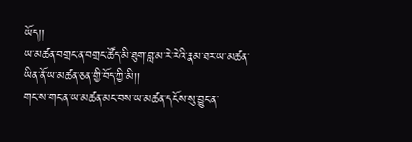ཡོད།།
ཡ་མཚན་བགྲང་ན་བགྲང་ཚོད་མི་ཐུག་བླ་མ་རེ་རེའི་རྣམ་ཐར་ཡ་མཚན་ཡིན་ནོ་ཡ་མཚན་ཅན་གྱི་བོད་ཀྱི་མི།།
གང་ས་གང་ན་ཡ་མཚན་མང་བས་ཡ་མཚན་དངོས་སུ་བྱུང་ན་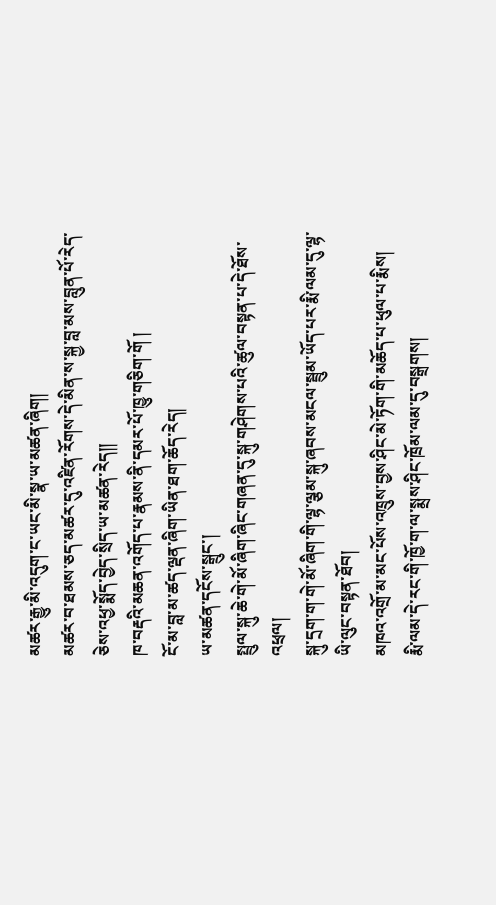མཚར་རྒྱུ་མི་འདུག་ང་ཡང་མི་སྣ་ཡ་མཚན་ཞིག།
མཚར་བ་ཐམས་ཅད་མཚར་དུ་འཛིན་རོགས་དེ་མིན་ས་སྐྱ་བླ་མས་བླུན་པོ་རེད་ཅེས་འཕྱ་སྨོད་བྱེད་སྲིད་ཡ་མཚན་རེད།།
ཁ་བརྡའི་མཆན་འགོད་པ་རྣམས་ནི་དམར་པོ་ཁྱུ་གཅིག་གོ །
ངོ་མ་བླ་མ་ཚད་ལྡན་ཞིག་ཡིན་ཐག་ཆོད་རེད།
ཡ་མཚན་དངོས་སྒྲུང་།
སྤྲུལ་སྐུ་ཆེ་གེ་མོ་ཞིག་ཞིང་གཞན་དུ་སྐུ་གཤེགས་པའི་ཚུལ་བསྟན་པ་དེ་ཐོས་འཕྲལ།
སྐུ་དྲག་ག་གེ་མོ་ཞིག་གི་ལྷ་ལྕམ་སྐུ་ཞབས་མངལ་སྦྲུམ་ཡོད་པར་རྨི་ལམ་དུ་ལྷ་ཡི་ལུང་བསྟན་ཐོབ།
མཁའ་འགྲོ་མ་མང་པོས་འཁྲུས་བྱས་ཤིང་མེ་ཏོག་གི་མཆོད་པ་ཕུལ་པ་རྨིས།
རྨི་ལམ་དེ་རང་གི་ཁྱོ་ག་ལ་སྨྲས་ཤིང་ཁྲོམ་ལམ་དུ་བསྒྲགས།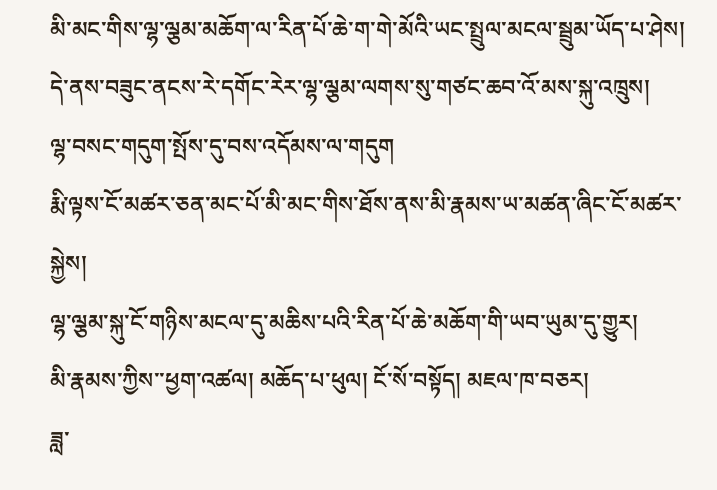མི་མང་གིས་ལྷ་ལྕམ་མཆོག་ལ་རིན་པོ་ཆེ་ག་གེ་མོའི་ཡང་སྤྲུལ་མངལ་སྦྲུམ་ཡོད་པ་ཤེས།
དེ་ནས་བཟུང་ནངས་རེ་དགོང་རེར་ལྷ་ལྕམ་ལགས་སུ་གཙང་ཆབ་འོ་མས་སྐུ་འཁྲུས།
ལྷ་བསང་གདུག་སྤོས་དུ་བས་འདོམས་ལ་གདུག
རྨི་ལྟས་ངོ་མཚར་ཅན་མང་པོ་མི་མང་གིས་ཐོས་ནས་མི་རྣམས་ཡ་མཚན་ཞིང་ངོ་མཚར་སྐྱེས།
ལྷ་ལྕམ་སྐུ་ངོ་གཉིས་མངལ་དུ་མཆིས་པའི་རིན་པོ་ཆེ་མཆོག་གི་ཡབ་ཡུམ་དུ་གྱུར།
མི་རྣམས་ཀྱིས་་ཕྱག་འཚལ། མཆོད་པ་ཕུལ། ངོ་སོ་བསྟོད། མཇལ་ཁ་བཅར།
ཟླ་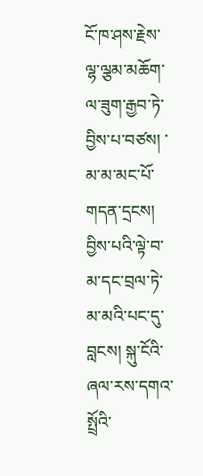ངོ་ཁ་ཤས་རྗེས་ལྷ་ལྕམ་མཆོག་ལ་ཟུག་རྒྱབ་ཏེ་བྱིས་པ་བཙས། ་མ་མ་མང་པོ་གདན་དྲངས།
བྱིས་པའི་ལྟེ་བ་མ་དང་བྲལ་ཏེ་མ་མའི་པང་དུ་བླངས། སྐུ་ངོའི་ཞལ་རས་དགའ་སྤྲོའི་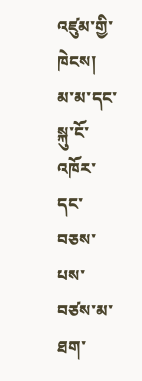འཛུམ་གྱི་ཁེངས།
མ་མ་དང་སྐུ་ངོ་འཁོར་དང་བཅས་པས་བཙས་མ་ཐག་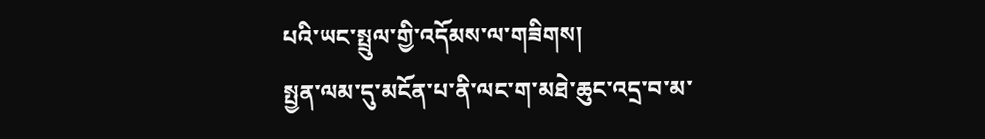པའི་ཡང་སྤྲུལ་གྱི་འདོམས་ལ་གཟིགས།
སྤྱན་ལམ་དུ་མངོན་པ་ནི་ལང་ག་མཐེ་ཆུང་འདྲ་བ་མ་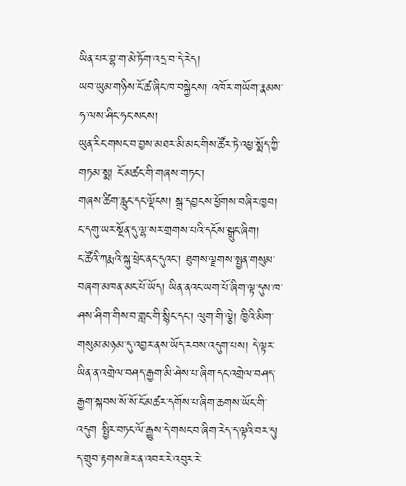ཡིན་པར་བྷ་ག་མེ་ཏོག་འདྲ་བ་དེ་རེད།
ཡབ་ཡུམ་གཉིས་ངོ་ཚ་ཞིང་ཁ་བསྐྱེངས། འཁོར་གཡོག་རྣམས་ཧ་ལས་ཤིང་ཧང་སངས།
ཡུན་རིང་གསང་བ་བྱས་མཐར་མི་མང་གིས་ཚོར་ཏེ་འཕྱ་སྨོད་ཀྱི་གཏམ་སྨ། ངོ་མཚང་གི་གཞས་གཏང་།
གཞས་ཚིག་རླུང་དང་ལྡོངས། སྒྲ་དབྱངས་ཕྱོགས་བཞིར་ཁྱབ།
ང་དགུ་ཡར་སྔོན་དུ་ལྷ་སར་གྲགས་པའི་དངོས་སྒྲུང་ཞིག།
ང་ཚོའི་ཀརྨའི་སྐུ་ཕྲེང་ནང་དུའང་། ཐུགས་ལྗགས་སྤྱན་གསུམ་བཞག་མཁན་མང་པོ་ཡོད། ཡིན་ནའང་ཡག་པོ་ཞིག་ལྟ་དུས་ཁ་ཤས་ཤིག་གིས་བ་གླང་གི་སྙིང་དང་། ལུག་གི་ལྕེ། ཁྱིའི་མིག་གསུམ་མཉམ་དུ་འབྱར་ནས་ཡོད་རབས་འདུག་པས། དེ་ལྟར་ཡིན་ན་འགྲེལ་བཤད་རྒྱག་མི་ཤེས་པ་ཞིག་དང་འགྲེལ་བཤད་རྒྱག་སྐབས་སོ་སོ་ངོ་མཚར་དགོས་པ་ཞིག་ཆགས་ཡོང་གི་འདུག སྤྱིར་བཏང་ལོ་རྒྱུས་དེ་གསང་བ་ཞིག་རེད་ད་ལྟའི་བར་དུ།
ད་གྲུབ་རྟགས་ཟེར་ན་འབར་རེ་འབུར་རེ་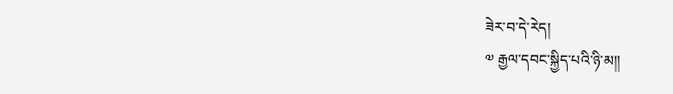ཟེར་བ་དེ་རེད།
༧ རྒྱལ་དབང་སྐྱིད་པའི་ཉི་མ།།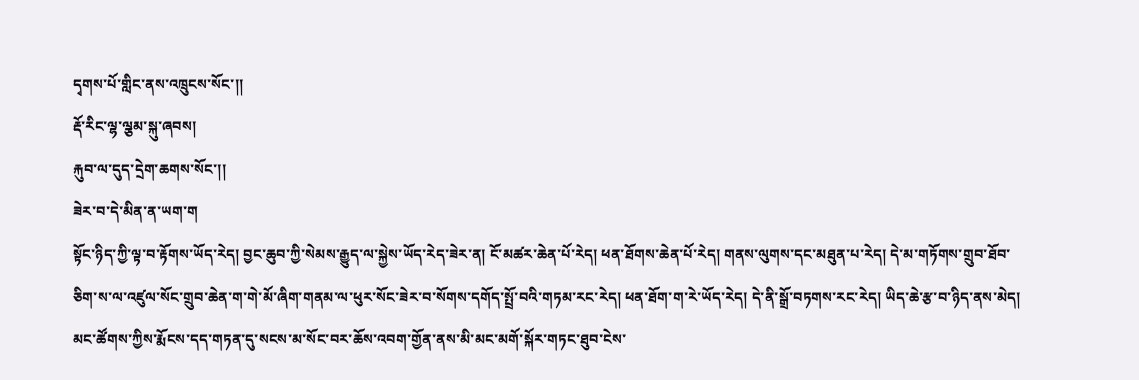དྭགས་པོ་གླིང་ནས་འཁྲུངས་སོང་།།
རྡོ་རིང་ལྷ་ལྕམ་སྐུ་ཞབས།
རྐུབ་ལ་དུད་དྲེག་ཆགས་སོང་།།
ཟེར་བ་དེ་མིན་ན་ཡག་ག
སྟོང་ཉིད་ཀྱི་ལྟ་བ་རྟོགས་ཡོད་རེད། བྱང་ཆུབ་ཀྱི་སེམས་རྒྱུད་ལ་སྐྱེས་ཡོད་རེད་ཟེར་ན། ངོ་མཚར་ཆེན་པོ་རེད། ཕན་ཐོགས་ཆེན་པོ་རེད། གནས་ལུགས་དང་མཐུན་པ་རེད། དེ་མ་གཏོགས་གྲུབ་ཐོབ་ཅིག་ས་ལ་འཛུལ་སོང་གྲུབ་ཆེན་ག་གེ་མོ་ཞིག་གནམ་ལ་ཕུར་སོང་ཟེར་བ་སོགས་དགོད་སྤྲོ་བའི་གཏམ་རང་རེད། ཕན་ཐོག་ག་རེ་ཡོད་རེད། དེ་ནི་སྒྲོ་བཏགས་རང་རེད། ཡིད་ཆེ་རྩ་བ་ཉིད་ནས་མེད།
མང་ཚོགས་ཀྱིས་རྨོངས་དད་གཏན་དུ་སངས་མ་སོང་བར་ཆོས་འབག་གྱོན་ནས་མི་མང་མགོ་སྐོར་གཏང་ཐུབ་ངེས་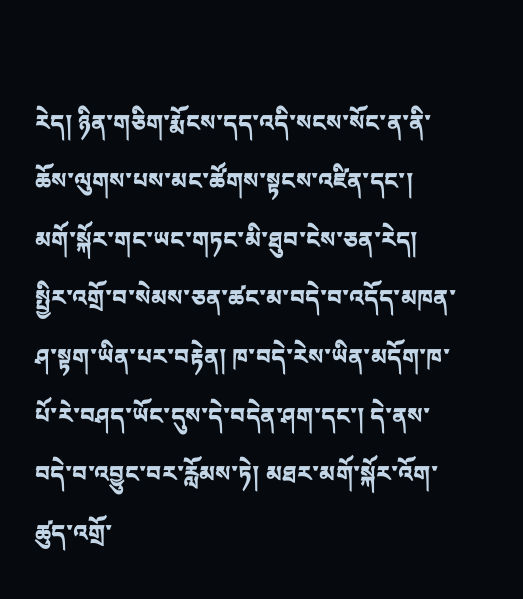རེད། ཉིན་གཅིག་རྨོངས་དད་འདི་སངས་སོང་ན་ནི་ཆོས་ལུགས་པས་མང་ཚོགས་སྟངས་འཛིན་དང་། མགོ་སྐོར་གང་ཡང་གཏང་མི་ཐུབ་ངེས་ཅན་རེད། སྤྱིར་འགྲོ་བ་སེམས་ཅན་ཚང་མ་བདེ་བ་འདོད་མཁན་ཤ་སྟག་ཡིན་པར་བརྟེན། ཁ་བདེ་རེས་ཡིན་མདོག་ཁ་པོ་རེ་བཤད་ཡོང་དུས་དེ་བདེན་ཤག་དང་། དེ་ནས་བདེ་བ་འབྱུང་བར་རློམས་ཏེ། མཐར་མགོ་སྐོར་འོག་ཚུད་འགྲོ་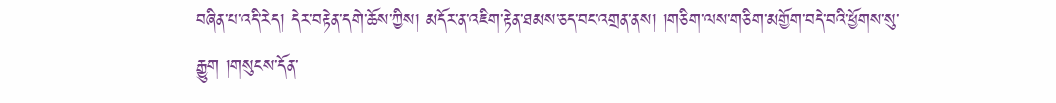བཞིན་པ་འདི་རེད། དེར་བརྟེན་དགེ་ཆོས་ཀྱིས། མདོར་ན་འཇིག་རྟེན་ཐམས་ཅད་བང་འགྲན་ནས། །གཅིག་ལས་གཅིག་མགྱོག་བདེ་བའི་ཕྱོགས་སུ་རྒྱུག །གསུངས་དོན་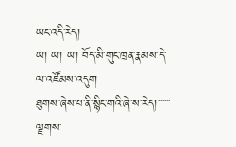ཡང་འདི་རེད།
ཡ། ཡ། ཡ། བོད་མི་གུང་ཁྲན་རྣམས་དེ་ལ་འཛོམས་འདུག
ཐུགས་ཞེས་པ་ནི་སྙིང་གའི་ཞེ་ས་རེད།་་་་་་ལྗགས་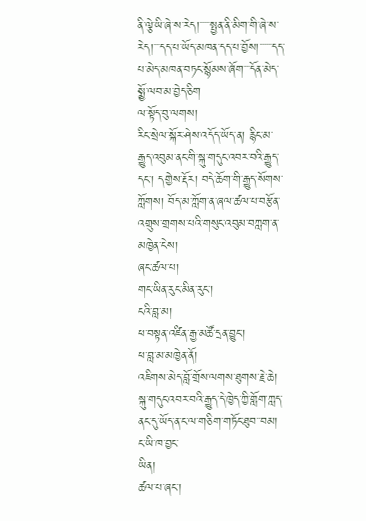ནི་ལྕེ་ཡི་ཞེ་ས་རེད།་་་་་སྤྱན་ནི་མིག་གི་ཞེ་ས་རེད།་་་དད་པ་ཡོད་མཁན་དད་པ་བྱོས།་་་་་་དད་པ་མེད་མཁན་བཏང་སྙོམས་ཞོག་་་དོན་མེད་སྨྱོ་ལབ་མ་བྱེད་ཅིག
ལ་སྟོད་བུ་ལགས།
རིང་སྲེལ་སྐོར་ཤེས་འདོད་ཡོད་ན། རྙིང་མ་རྒྱུད་འབུམ་ནང་གི་སྐུ་གདུང་འབར་བའི་རྒྱུད་དང་། དགྱེས་རྡོར། བདེ་ཆོག་གི་རྒྱུད་སོགས་ཀློགས། བོད་མ་ཀློག་ན་ཞལ་ཚལ་པ་བརྩོན་འགྲུས་གྲགས་པའི་གསུང་འབུམ་བཀླག་ན་མཁྱེན་ངེས།
ཞང་ཚལ་པ།
གང་ཡིན་རུང་མིན་རུང་།
ངའི་བླ་མ།
ཕ་བསྟན་འཛིན་རྒྱ་མཚོ་དྲན་བྱུང་།
ཕ་བླ་མ་མཁྱེན་ནོ།
འཇིགས་མེད་བློ་གྲོས་ལགས་ཐུགས་རྗེ་ཆེ།
སྐུ་གདུང་འབར་བའི་རྒྱུད་དེ་ཁྱེད་ཀྱི་གློག་ཀླད་ནང་དུ་ཡོད་ན་ང་ལ་གཅིག་གཏོང་ཐུབ་་བམ།
ང་ཡི་ཁ་བྱང་
ཡིན།
ཚལ་པ་ཞང་།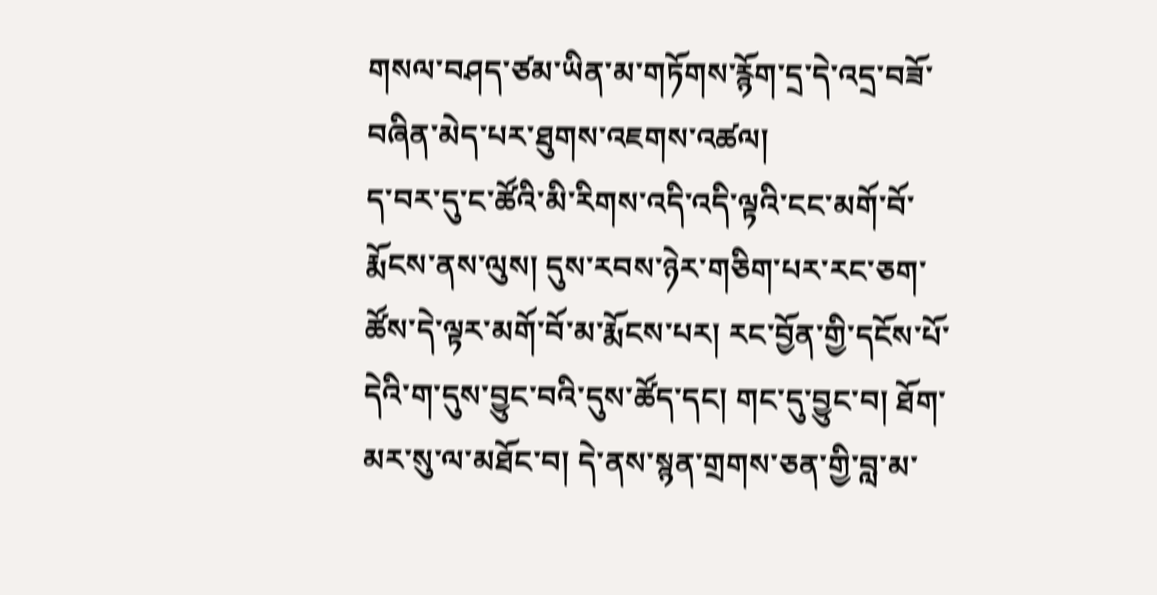གསལ་བཤད་ཙམ་ཡིན་མ་གཏོགས་རྙོག་དྲ་དེ་འདྲ་བཟོ་བཞིན་མེད་པར་ཐུགས་འཇགས་འཚལ།
ད་བར་དུ་ང་ཚོའི་མི་རིགས་འདི་འདི་ལྟའི་ངང་མགོ་བོ་རྨོངས་ནས་ལུས། དུས་རབས་ཉེར་གཅིག་པར་རང་ཅག་ཚོས་དེ་ལྟར་མགོ་བོ་མ་རྨོངས་པར། རང་བྱོན་གྱི་དངོས་པོ་དེའི་ག་དུས་བྱུང་བའི་དུས་ཚོད་དང། གང་དུ་བྱུང་བ། ཐོག་མར་སུ་ལ་མཐོང་བ། དེ་ནས་སྙན་གྲགས་ཅན་གྱི་བླ་མ་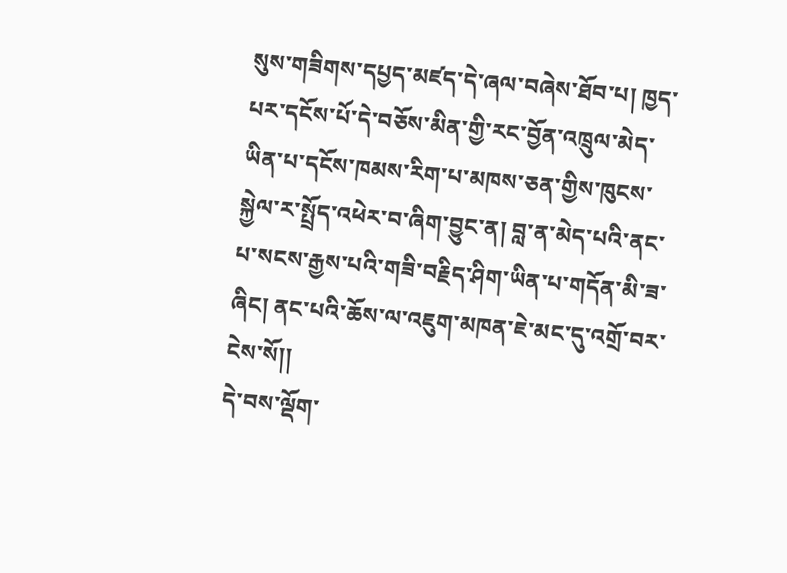སུས་གཟིགས་དཔྱད་མཛད་དེ་ཞལ་བཞེས་ཐོབ་པ། ཁྱད་པར་དངོས་པོ་དེ་བཅོས་མིན་གྱི་རང་བྱོན་འཁྲུལ་མེད་ཡིན་པ་དངོས་ཁམས་རིག་པ་མཁས་ཅན་གྱིས་ཁུངས་སྐྱེལ་ར་སྤྲོད་འཕེར་བ་ཞིག་བྱུང་ན། བླ་ན་མེད་པའི་ནང་པ་སངས་རྒྱས་པའི་གཟི་བརྗིད་ཤིག་ཡིན་པ་གདོན་མི་ཟ་ཞིང། ནང་པའི་ཆོས་ལ་འཇུག་མཁན་ཇེ་མང་དུ་འགྲོ་བར་ངེས་སོ།།
དེ་བས་ལྡོག་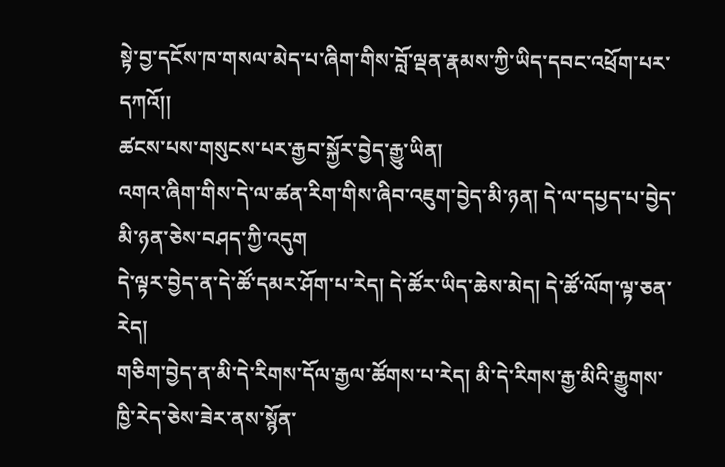སྟེ་བྱ་དངོས་ཁ་གསལ་མེད་པ་ཞིག་གིས་བློ་ལྡན་རྣམས་ཀྱི་ཡིད་དབང་འཕྲོག་པར་དཀའོ།།
ཚངས་པས་གསུངས་པར་རྒྱབ་སྐྱོར་བྱེད་རྒྱུ་ཡིན།
འགའ་ཞིག་གིས་དེ་ལ་ཚན་རིག་གིས་ཞིབ་འཇུག་བྱེད་མི་ཉན། དེ་ལ་དཔྱད་པ་བྱེད་མི་ཉན་ཅེས་བཤད་ཀྱི་འདུག
དེ་ལྟར་བྱེད་ན་དེ་ཚོ་དམར་ཤོག་པ་རེད། དེ་ཚོར་ཡིད་ཆེས་མེད། དེ་ཚོ་ལོག་ལྟ་ཅན་རེད།
གཅིག་བྱེད་ན་མི་དེ་རིགས་དོལ་རྒྱལ་ཚོགས་པ་རེད། མི་དེ་རིགས་རྒྱ་མིའི་རྒྱུགས་ཁྱི་རེད་ཅེས་ཟེར་ནས་སྙོན་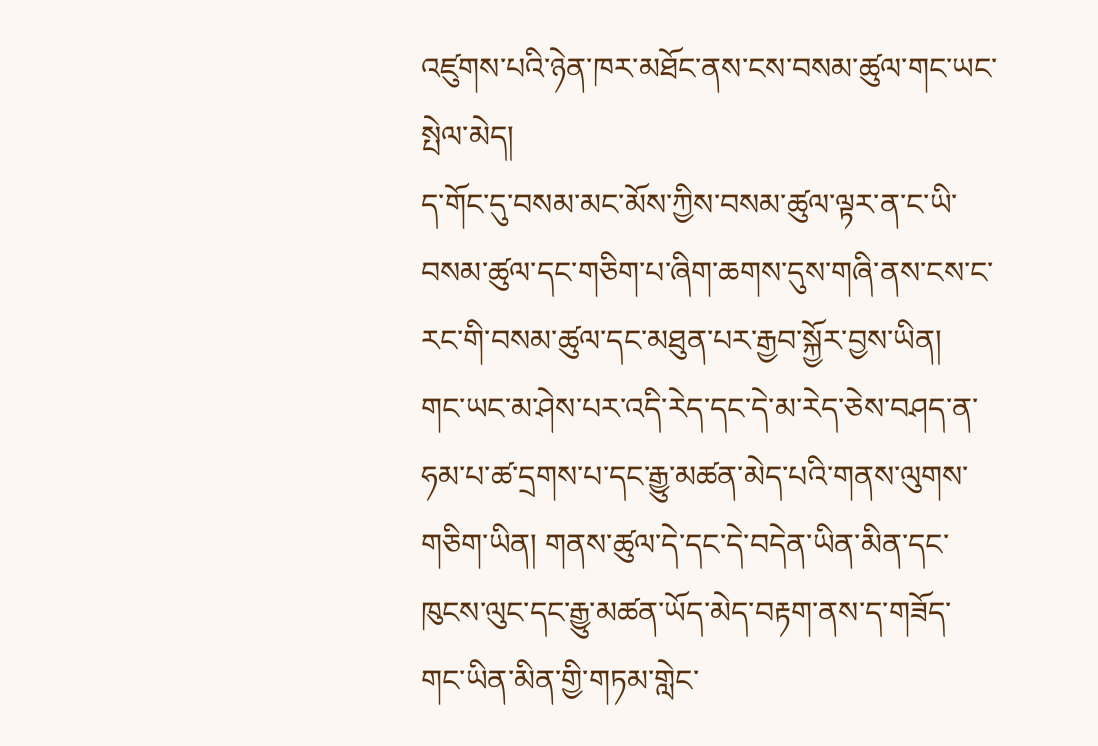འཛུགས་པའི་ཉེན་ཁར་མཐོང་ནས་ངས་བསམ་ཚུལ་གང་ཡང་སྤེལ་མེད།
ད་གོང་དུ་བསམ་མང་མོས་ཀྱིས་བསམ་ཚུལ་ལྟར་ན་ང་ཡི་བསམ་ཚུལ་དང་གཅིག་པ་ཞིག་ཆགས་དུས་གཞི་ནས་ངས་ང་རང་གི་བསམ་ཚུལ་དང་མཐུན་པར་རྒྱབ་སྐྱོར་བྱས་ཡིན།
གང་ཡང་མ་ཤེས་པར་འདི་རེད་དང་དེ་མ་རེད་ཅེས་བཤད་ན་ཧམ་པ་ཚ་དྲགས་པ་དང་རྒྱུ་མཚན་མེད་པའི་གནས་ལུགས་གཅིག་ཡིན། གནས་ཚུལ་དེ་དང་དེ་བདེན་ཡིན་མིན་དང་ཁུངས་ལུང་དང་རྒྱུ་མཚན་ཡོད་མེད་བརྟག་ནས་ད་གཟོད་གང་ཡིན་མིན་གྱི་གཏམ་གླེང་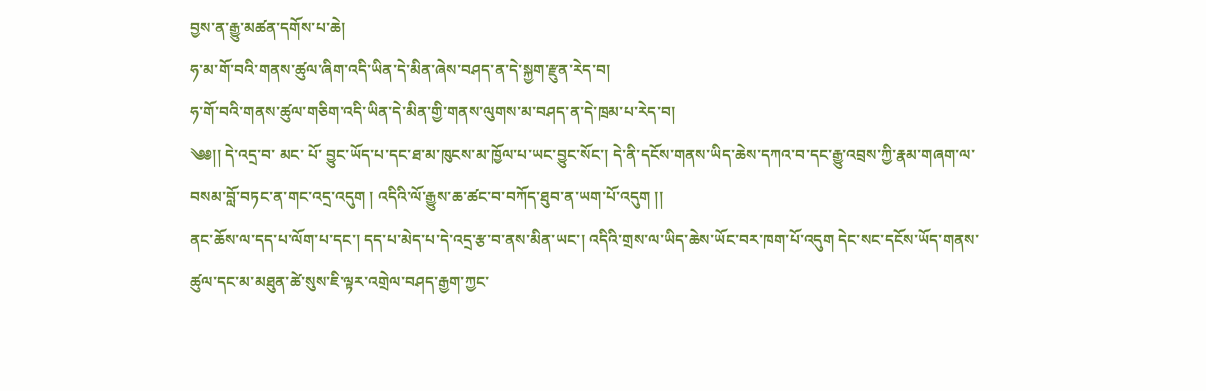བྱས་ན་རྒྱུ་མཚན་དགོས་པ་ཆེ།
ཧ་མ་གོ་བའི་གནས་ཚུལ་ཞིག་འདི་ཡིན་དེ་མིན་ཞེས་བཤད་ན་དེ་སྐྱག་རྫུན་རེད་བ།
ཧ་གོ་བའི་གནས་ཚུལ་གཅིག་འདི་ཡིན་དེ་མིན་གྱི་གནས་ལུགས་མ་བཤད་ན་དེ་ཁྲམ་པ་རེད་བ།
༄༅།། དེ་འདྲ་བ་ མང་ པོ་ བྱུང་ཡོད་པ་དང་ཐ་མ་ཁུངས་མ་ཁྱོལ་པ་ཡང་བྱུང་སོང་། དེ་ནི་དངོས་གནས་ཡིད་ཆེས་དཀའ་བ་དང་རྒྱུ་འབྲས་ཀྱི་རྣམ་གཞག་ལ་བསམ་བློ་བཏང་ན་གང་འདྲ་འདུག ། འདིའི་ལོ་རྒྱུས་ཆ་ཚང་བ་བཀོད་ཐུབ་ན་ཡག་པོ་འདུག །།
ནང་ཆོས་ལ་དད་པ་ལོག་པ་དང་། དད་པ་མེད་པ་དེ་འདྲ་རྩ་བ་ནས་མིན་ཡང་། འདིའི་གྲས་ལ་ཡིད་ཆེས་ཡོང་བར་ཁག་པོ་འདུག དེང་སང་དངོས་ཡོད་གནས་ཚུལ་དང་མ་མཐུན་ཚེ་སུས་ཇི་ལྟར་འགྲེལ་བཤད་རྒྱག་ཀྱང་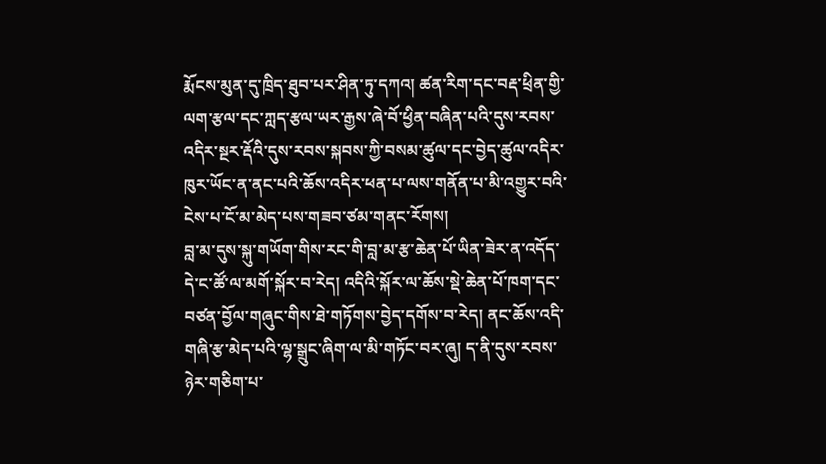རྨོངས་མུན་དུ་ཁྲིད་ཐུབ་པར་ཤིན་ཏུ་དཀའ། ཚན་རིག་དང་བརྡ་ཕྲིན་གྱི་ལག་རྩལ་དང་ཀླད་རྩལ་ཡར་རྒྱས་ཞེ་བོ་ཕྱིན་བཞིན་པའི་དུས་རབས་འདིར་སྔར་རྡོའི་དུས་རབས་སྐབས་ཀྱི་བསམ་ཚུལ་དང་བྱེད་ཚུལ་འདིར་ཁུར་ཡོང་ན་ནང་པའི་ཆོས་འདིར་ཕན་པ་ལས་གནོན་པ་མི་འགྱུར་བའི་ངེས་པ་ངོ་མ་མེད་པས་གཟབ་ཙམ་གནང་རོགས།
བླ་མ་དུས་སྐུ་གཡོག་གིས་རང་གི་བླ་མ་རྩ་ཆེན་པོ་ཡིན་ཟེར་ན་འདོད་དེ་ང་ཚོ་ལ་མགོ་སྐོར་བ་རེད། འདིའི་སྐོར་ལ་ཆོས་སྡེ་ཆེན་པོ་ཁག་དང་བཙན་བྱོལ་གཞུང་གིས་ཐེ་གཏོགས་བྱེད་དགོས་བ་རེད། ནང་ཆོས་འདི་གཞི་རྩ་མེད་པའི་ལྷ་སྒྲུང་ཞིག་ལ་མི་གཏོང་བར་ཞུ། ད་ནི་དུས་རབས་ཉེར་གཅིག་པ་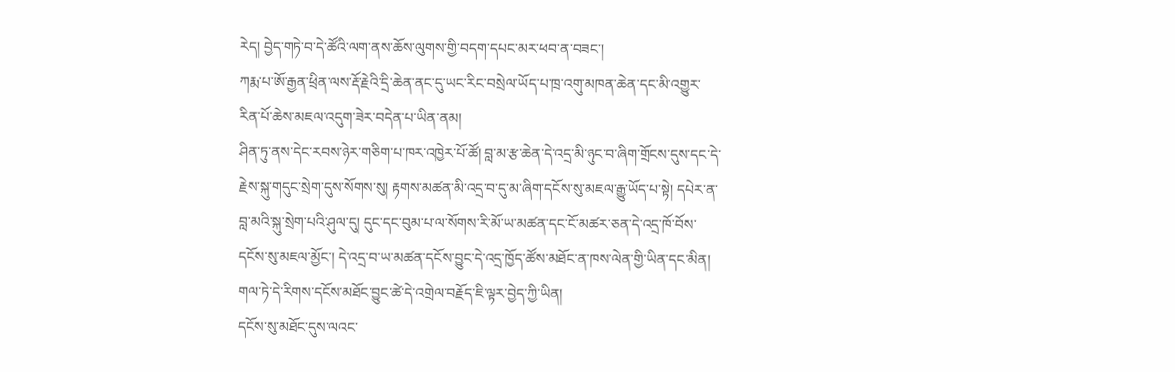རེད། བྱེད་གཏེ་བ་དེ་ཚོའི་ལག་ནས་ཆོས་ལུགས་གྱི་བདག་དཔང་མར་ཕབ་ན་བཟང་།
ཀརྨ་པ་ཨོ་རྒྱན་ཕྲིན་ལས་རྡོ་རྗེའི་དྲི་ཆེན་ནང་དུ་ཡང་རིང་བསྲེལ་ཡོད་པ་ཁྲ་འགུ་མཁན་ཆེན་དང་མི་འགྱུར་རིན་པོ་ཆེས་མཇལ་འདུག་ཟེར་བདེན་པ་ཡིན་ནམ།
ཤིན་ཏུ་ནས་དེང་རབས་ཉེར་གཅིག་པ་ཁར་འཁྱེར་པོ་ཚོ། བླ་མ་རྩ་ཆེན་དེ་འདྲ་མི་ཉུང་བ་ཞིག་གྲོངས་དུས་དང་དེ་རྗེས་སྐུ་གདུང་སྲེག་དུས་སོགས་སུ། རྟགས་མཚན་མི་འདྲ་བ་དུ་མ་ཞིག་དངོས་སུ་མཇལ་རྒྱུ་ཡོད་པ་སྟེ། དཔེར་ན་བླ་མའི་སྐུ་སྲེག་པའི་ཤུལ་དུ། དུང་དང་བུམ་པ་ལ་སོགས་རི་མོ་ཡ་མཚན་དང་ངོ་མཚར་ཅན་དེ་འདྲ་ཁོ་བོས་དངོས་སུ་མཇལ་མྱོང་། དེ་འདྲ་བ་ཡ་མཚན་དངོས་བྱུང་དེ་འདྲ་ཁྱོད་ཚོས་མཐོང་ན་ཁས་ལེན་གྱི་ཡིན་དང་མིན། གལ་ཏེ་དེ་རིགས་དངོས་མཐོང་བྱུང་ཚེ་དེ་འགྲེལ་བརྗོད་ཇི་ལྟར་བྱེད་ཀྱི་ཡིན།
དངོས་སུ་མཐོང་དུས་ལའང་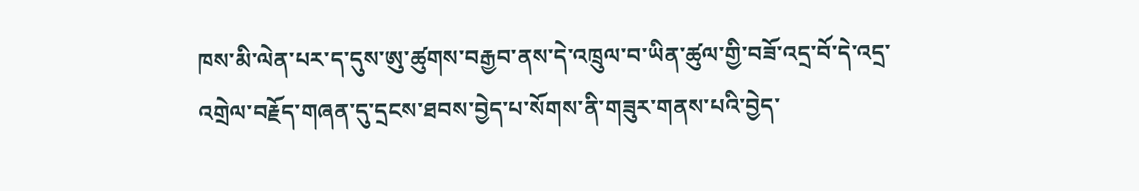ཁས་མི་ལེན་པར་ད་དུས་ཨུ་ཚུགས་བརྒྱབ་ནས་དེ་འཁྲུལ་བ་ཡིན་ཚུལ་གྱི་བཟོ་འདྲ་བོ་དེ་འདྲ་འགྲེལ་བརྗོད་གཞན་དུ་དྲངས་ཐབས་བྱེད་པ་སོགས་ནི་གཟུར་གནས་པའི་བྱེད་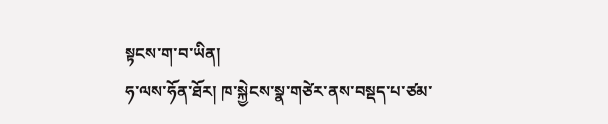སྟངས་ག་བ་ཡིན།
ཧ་ལས་ཧོན་ཐོར། ཁ་སྐྱེངས་སྣ་གཙེར་ནས་བསྡད་པ་ཙམ་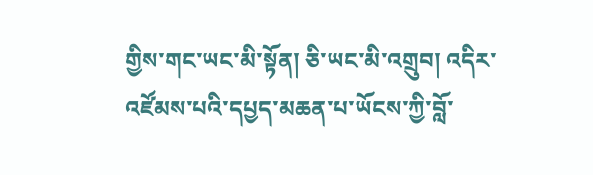གྱིས་གང་ཡང་མི་སྟོན། ཅི་ཡང་མི་འགྲུབ། འདིར་འཛོམས་པའི་དཔྱད་མཆན་པ་ཡོངས་ཀྱི་བློ་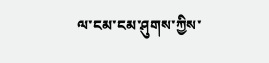ལ་ངམ་ངམ་ཤུགས་ཀྱིས་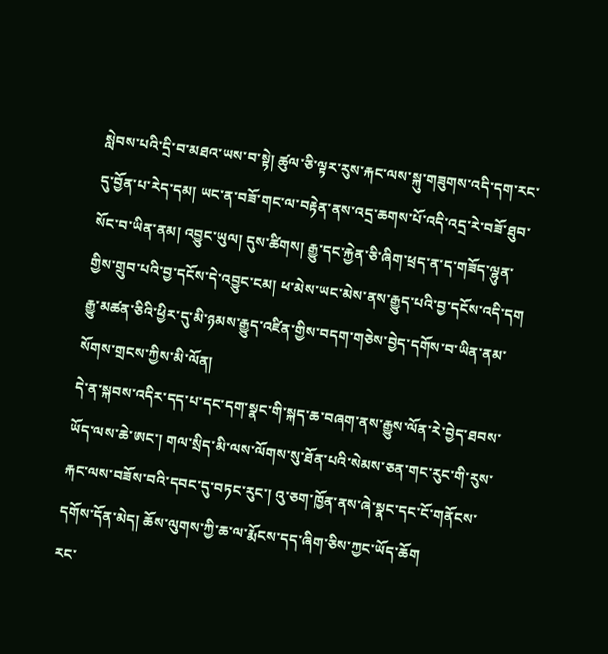སླེབས་པའི་དྲི་བ་མཐའ་ཡས་བ་སྟེ། ཚུལ་ཅི་ལྟར་རུས་རྐང་ལས་སྐུ་གཟུགས་འདི་དག་རང་དུ་བྱོན་པ་རེད་དམ། ཡང་ན་བཟོ་གང་ལ་བརྟེན་ནས་འདྲ་ཆགས་པོ་འདི་འདྲ་རེ་བཟོ་ཐུབ་སོང་བ་ཡིན་ནམ། འབྱུང་ཡུལ། དུས་ཚིགས། རྒྱུ་དང་རྐྱེན་ཅི་ཞིག་ཕྲད་ན་ད་གཟོད་ལྷུན་གྱིས་གྲུབ་པའི་བྱ་དངོས་དེ་འབྱུང་ངམ། ཕ་མེས་ཡང་མེས་ནས་རྒྱུད་པའི་བྱ་དངོས་འདི་དག རྒྱུ་མཚན་ཅིའི་ཕྱིར་དུ་མི་ཉམས་རྒྱུད་འཛིན་གྱིས་བདག་གཅེས་བྱེད་དགོས་བ་ཡིན་ནམ་སོགས་གྲངས་ཀྱིས་མི་ལོན།
དེ་ན་སྐབས་འདིར་དད་པ་དང་དག་སྣང་གི་སྐད་ཆ་བཞག་ནས་རྒྱུས་ལོན་རེ་བྱེད་ཐབས་ཡོད་ལས་ཆེ་ཨང་། གལ་སྲིད་མི་ལས་ལོགས་སུ་ཐོན་པའི་སེམས་ཅན་གང་རུང་གི་རུས་རྐང་ལས་བཟོས་བའི་དབང་དུ་བཏང་རུང་། འུ་ཅག་ཁྱོན་ནས་ཞེ་སྣང་དང་ངོ་གནོངས་དགོས་དོན་མེད། ཆོས་ལུགས་ཀྱི་ཆ་ལ་རྨོངས་དད་ཞིག་ཅིས་ཀྱང་ཡོད་ཆོག
རང་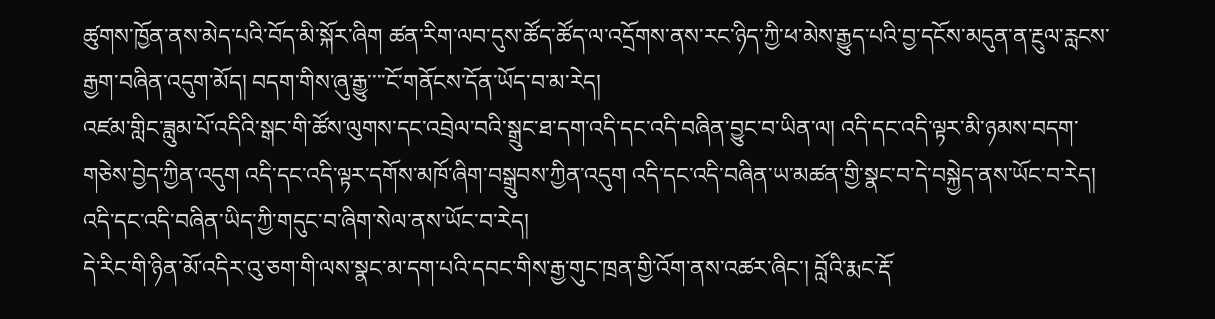ཚུགས་ཁྱོན་ནས་མེད་པའི་བོད་མི་སྐོར་ཞིག ཚན་རིག་ལབ་དུས་ཚོད་ཚོད་ལ་འདྲོགས་ནས་རང་ཉིད་ཀྱི་ཕ་མེས་རྒྱུད་པའི་བྱ་དངོས་མདུན་ན་རྔུལ་རླངས་རྒྱག་བཞིན་འདུག་མོད། བདག་གིས་ཞུ་རྒྱུ་་་་ངོ་གནོངས་དོན་ཡོད་བ་མ་རེད།
འཛམ་གླིང་ཟླུམ་པོ་འདིའི་སྒང་གི་ཚོས་ལུགས་དང་འབྲེལ་བའི་སྒྲུང་ཐ་དག་འདི་དང་འདི་བཞིན་བྱུང་བ་ཡིན་ལ། འདི་དང་འདི་ལྟར་མི་ཉམས་བདག་གཅེས་བྱེད་ཀྱིན་འདུག འདི་དང་འདི་ལྟར་དགོས་མཁོ་ཞིག་བསྒྲུབས་ཀྱིན་འདུག འདི་དང་འདི་བཞིན་ཡ་མཚན་གྱི་སྣང་བ་དེ་བསྐྱེད་ནས་ཡོང་བ་རེད། འདི་དང་འདི་བཞིན་ཡིད་ཀྱི་གདུང་བ་ཞིག་སེལ་ནས་ཡོང་བ་རེད།
དེ་རིང་གི་ཉིན་མོ་འདིར་འུ་ཅག་གི་ལས་སྣང་མ་དག་པའི་དབང་གིས་རྒྱ་གུང་ཁྲན་གྱི་འོག་ནས་འཚར་ཞིང་། བློའི་རྨང་རྡོ་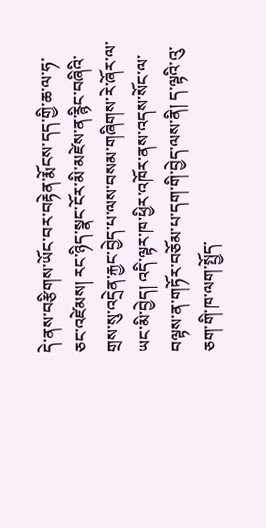དེ་ནས་བརྩིགས་ཡོང་བར་བརྟེན་རྨོངས་དད་གྱི་ཆ་ལ་ཧ་ཅང་འཛེམས། རང་ཉིད་སྣང་ངོར་མི་མཛེས་ན་རྙིང་བཞིའི་གྲས་སུ་འདྲེན་རྐྱང་བྱེད་པ་ལས་བསམ་གཞིགས་རེ་ཞོར་ལ་ཡང་མི་བྱེད། འདི་ལྟར་ཁ་ཕྱིར་འཁོར་ནས་འདས་སོང་ལ་བལྟས་ན་གཏོར་བཅོམ་པ་དག་གི་བྱེད་ལས་ནི། ད་ལྟའི་འུ་ཅག་གི་ཁ་ལག་སྤྱོད་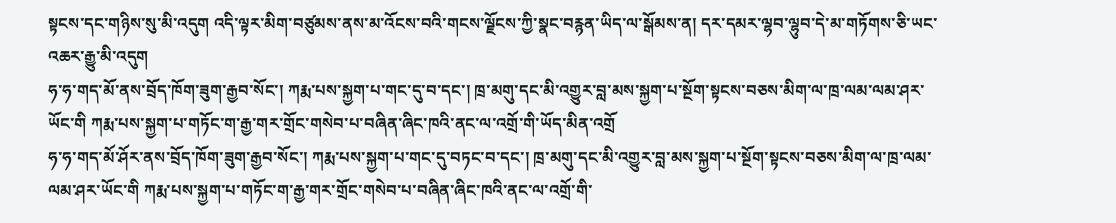སྟངས་དང་གཉིས་སུ་མི་འདུག འདི་ལྟར་མིག་བཙུམས་ནས་མ་འོངས་བའི་གངས་ལྗོངས་ཀྱི་སྣང་བརྙན་ཡིད་ལ་སྒོམས་ན། དར་དམར་ལྷབ་ལྷུབ་དེ་མ་གཏོགས་ཅི་ཡང་འཆར་རྒྱུ་མི་འདུག
ཧ་ཧ་གད་མོ་ནས་བྲོད་ཁོག་ཟུག་རྒྱབ་སོང་། ཀརྨ་པས་སྐྱག་པ་གང་དུ་བ་དང་། ཁྲ་མགུ་དང་མི་འགྱུར་བླ་མས་སྐྱག་པ་སྔོག་སྟངས་བཅས་མིག་ལ་ཁྲ་ལམ་ལམ་ཤར་ཡོང་གི ཀརྨ་པས་སྐྱག་པ་གཏོང་ག་རྒྱ་གར་གྲོང་གསེབ་པ་བཞིན་ཞིང་ཁའི་ནང་ལ་འགྲོ་གི་ཡོད་མིན་འགྲོ
ཧ་ཧ་གད་མོ་ཤོར་ནས་བྲོད་ཁོག་ཟུག་རྒྱབ་སོང་། ཀརྨ་པས་སྐྱག་པ་གང་དུ་བཏང་བ་དང་། ཁྲ་མགུ་དང་མི་འགྱུར་བླ་མས་སྐྱག་པ་སྔོག་སྟངས་བཅས་མིག་ལ་ཁྲ་ལམ་ལམ་ཤར་ཡོང་གི ཀརྨ་པས་སྐྱག་པ་གཏོང་ག་རྒྱ་གར་གྲོང་གསེབ་པ་བཞིན་ཞིང་ཁའི་ནང་ལ་འགྲོ་གི་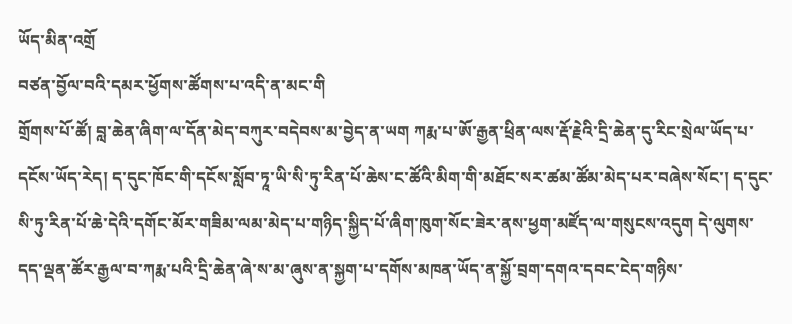ཡོད་མིན་འགྲོ
བཙན་བྱོལ་བའི་དམར་ཕྱོགས་ཚོགས་པ་འདི་ན་མང་གི
གྲོགས་པོ་ཚོ། བླ་ཆེན་ཞིག་ལ་དོན་མེད་བཀུར་བདེབས་མ་བྱེད་ན་ཡག ཀརྨ་པ་ཨོ་རྒྱན་ཕྲིན་ལས་རྡོ་རྗེའི་དྲི་ཆེན་དུ་རིང་སྲེལ་ཡོད་པ་དངོས་ཡོད་རེད། ད་དུང་ཁོང་གི་དངོས་སློབ་ཏཱ་ཡི་སི་ཏུ་རིན་པོ་ཆེས་ང་ཚོའི་མིག་གི་མཐོང་སར་ཚམ་ཚོམ་མེད་པར་བཞེས་སོང་། ད་དུང་སི་ཏུ་རིན་པོ་ཆེ་དེའི་དགོང་མོར་གཟིམ་ལམ་མེད་པ་གཉིད་སྐྱིད་པོ་ཞིག་ཁུག་སོང་ཟེར་ནས་ཕྱག་མཛོད་ལ་གསུངས་འདུག དེ་ལུགས་དད་ལྡན་ཚོར་རྒྱལ་བ་ཀརྨ་པའི་དྲི་ཆེན་ཞེ་ས་མ་ཞུས་ན་སྐྱག་པ་དགོས་མཁན་ཡོད་ན་སྐྱོ་བྲག་དགའ་དབང་ངེད་གཉིས་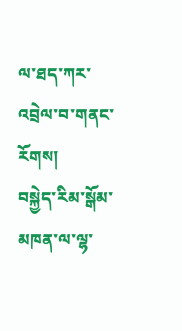ལ་ཐད་ཀར་འབྲེལ་བ་གནང་རོགས།
བསྐྱེད་རིམ་སྒོམ་མཁན་ལ་ལྷ་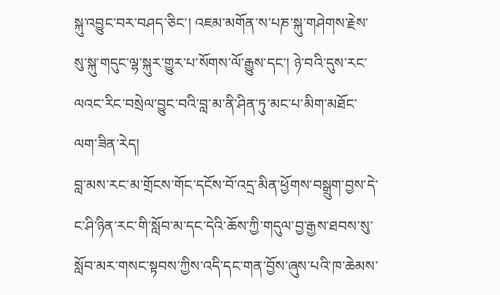སྐུ་འབྱུང་བར་བཤད་ཅིང་། འཇམ་མགོན་ས་པཎ་སྐུ་གཤེགས་རྗེས་སུ་སྐུ་གདུང་ལྷ་སྐུར་གྱུར་པ་སོགས་ལོ་རྒྱུས་དང་། ཉེ་བའི་དུས་རང་ལའང་རིང་བསྲེལ་བྱུང་བའི་བླ་མ་ནི་ཤིན་ཏུ་མང་པ་མིག་མཐོང་ལག་ཟིན་རེད།
བླ་མས་རང་མ་གྲོངས་གོང་དངོས་བོ་འདྲ་མིན་ཕྱོགས་བསྒྲུག་བྱས་དེ་ང་ཤི་ཉིན་རང་གི་སློབ་མ་དང་དེའི་ཆོས་ཀྱི་གདུལ་བྱ་རྒྱས་ཐབས་སུ་སློབ་མར་གསང་སྟབས་ཀྱིས་འདི་དང་གན་བྱོས་ཞུས་པའི་ཁ་ཆེམས་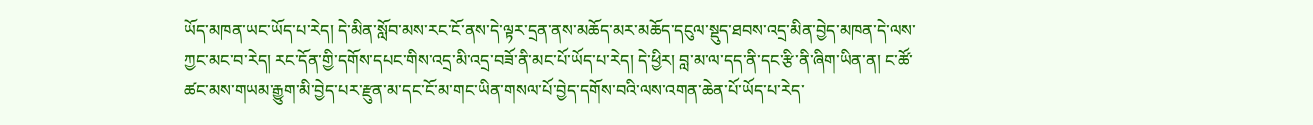ཡོད་མཁན་ཡང་ཡོད་པ་རེད། དེ་མིན་སློབ་མས་རང་ངོ་ནས་དེ་ལྟར་དྲན་ནས་མཆོད་མར་མཆོད་དངུལ་སྡུད་ཐབས་འདྲ་མིན་བྱེད་མཁན་དེ་ལས་ཀྱང་མང་བ་རེད། རང་དོན་གྱི་དགོས་དཔང་གིས་འདྲ་མི་འདྲ་བཟོ་ནི་མང་པོ་ཡོད་པ་རེད། དེ་ཕྱིར། བླ་མ་ལ་དད་ནི་དང་རྩི་ནི་ཞིག་ཡིན་ན། ང་ཚོ་ཚང་མས་གཡམ་རྒྱུག་མི་བྱེད་པར་རྫུན་མ་དང་ངོ་མ་གང་ཡིན་གསལ་པོ་བྱེད་དགོས་བའི་ལས་འགན་ཆེན་པོ་ཡོད་པ་རེད་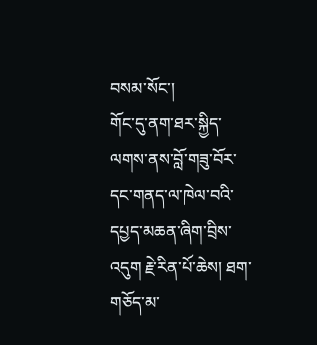བསམ་སོང་།
གོང་དུ་ནག་ཐར་སྐྱིད་ལགས་ནས་བློ་གཟུ་བོར་དང་གནད་ལ་ཁེལ་བའི་དཔྱད་མཆན་ཞིག་བྲིས་འདུག རྗེ་རིན་པོ་ཆེས། ཐག་གཅོད་མ་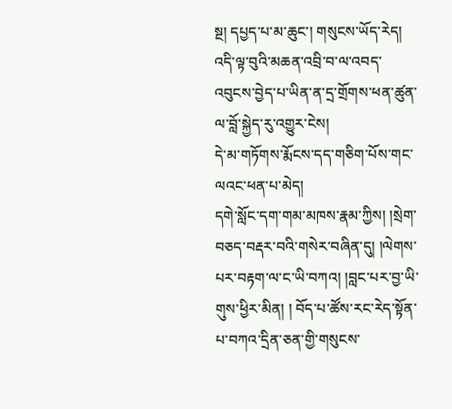སྔ། དཔྱད་པ་མ་ཆུང་། གསུངས་ཡོད་རེད། འདི་ལྟ་བུའི་མཆན་འབྲི་བ་ལ་འབད་འབུངས་བྱེད་པ་ཡིན་ན་དྲ་གྲོགས་ཕན་ཚུན་ལ་བློ་སྐྱེད་རུ་འགྱུར་ངེས།
དེ་མ་གཏོགས་རྨོངས་དད་གཅིག་པོས་གང་ལའང་ཕན་པ་མེད།
དགེ་སློང་དག་གམ་མཁས་རྣམ་ཀྱིས། །སྲེག་བཅད་བརྡར་བའི་གསེར་བཞིན་དུ། །ལེགས་པར་བརྟག་ལ་ང་ཡི་བཀའ། །བླང་པར་བྱ་ཡི་གུས་ཕྱིར་མིན། ། བོད་པ་ཚོས་རང་རེད་སྟོན་པ་བཀའ་དྲིན་ཅན་གྱི་གསུངས་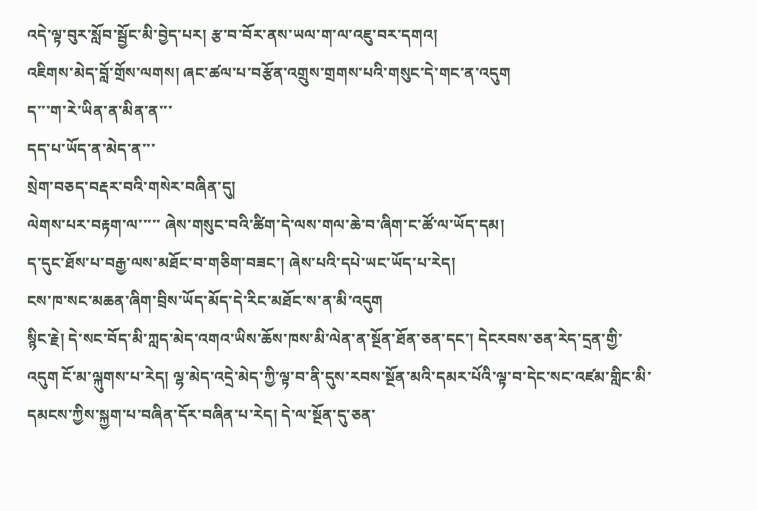འདེ་ལྟ་བུར་སློབ་སྦྱོང་མི་བྱེད་པར། རྩ་བ་བོར་ནས་ཡལ་ག་ལ་འཇུ་བར་དགའ།
འཇིགས་མེད་བློ་གྲོས་ལགས། ཞང་ཚལ་པ་བརྩོན་འགྲུས་གྲགས་པའི་གསུང་དེ་གང་ན་འདུག
ད་་་ག་རེ་ཡིན་ན་མིན་ན་་་
དད་པ་ཡོད་ན་མེད་ན་་་
སྲེག་བཅད་བརྡར་བའི་གསེར་བཞིན་དུ།
ལེགས་པར་བརྟག་ལ་་་་་ ཞེས་གསུང་བའི་ཚིག་དེ་ལས་གལ་ཆེ་བ་ཞིག་ང་ཚོ་ལ་ཡོད་དམ།
ད་དུང་ཐོས་པ་བརྒྱ་ལས་མཐོང་བ་གཅིག་བཟང་། ཞེས་པའི་དཔེ་ཡང་ཡོད་པ་རེད།
ངས་ཁ་སང་མཆན་ཞིག་བྲིས་ཡོད་མོད་དེ་རིང་མཐོང་ས་ན་མི་འདུག
སྙིང་རྗེ། དེ་སང་བོད་མི་ཀླད་མེད་འགའ་ཡིས་ཆོས་ཁས་མི་ལེན་ན་སྔོན་ཐོན་ཅན་དང་། དེངརབས་ཅན་རེད་དྲན་གྱི་འདུག ངོ་མ་ལྐུགས་པ་རེད། ལྷ་མེད་འདྲེ་མེད་ཀྱི་ལྟ་བ་ནི་དུས་རབས་སྔོན་མའི་དམར་པོའི་ལྟ་བ་དེང་སང་འཛམ་གླིང་མི་དམངས་ཀྱིས་སྐྱག་པ་བཞིན་དོར་བཞིན་པ་རེད། དེ་ལ་སྔོན་དུ་ཅན་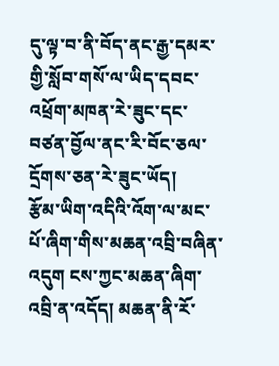དུ་ལྟ་བ་ནི་བོད་ནང་རྒྱ་དམར་གྱི་སློབ་གསོ་ལ་ཡིད་དབང་འཕྲོག་མཁན་རེ་ཟུང་དང་བཙན་བྱོལ་ནང་རི་བོང་ཅལ་དྲོགས་ཅན་རེ་ཟུང་ཡོད།
རྩོམ་ཡིག་འདིའི་འོག་ལ་མང་པོ་ཞིག་གིས་མཆན་འབྲི་བཞིན་འདུག ངས་ཀྱང་མཆན་ཞིག་འབྲི་ན་འདོད། མཆན་ནི་རོ་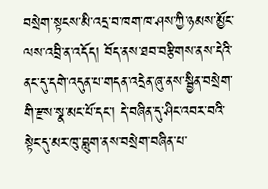བསྲེག་སྟངས་མི་འདྲ་བ་ཁག་ཁ་ཤས་ཀྱི་ཉམས་མྱོང་ལས་འབྲི་ན་འདོད། བོད་ནས་ཐབ་བརྩིགས་ནས་དེའི་ནང་དུ་དགེ་འདུན་པ་གདན་འདྲེན་ཞུ་ནས་སྦྱིན་བསྲེག་གི་རྫས་སྣ་མང་པོ་དང་། དེ་བཞིན་དུ་ཤིང་འབར་བའི་སྟེང་དུ་མར་ཁུ་བླུག་ནས་བསྲེག་བཞིན་པ་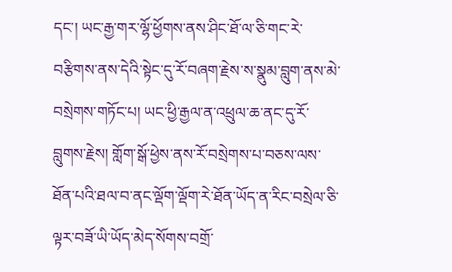དང་། ཡང་རྒྱ་གར་ལྷོ་ཕྱོགས་ནས་ཤིང་ཐོ་ལ་ཅི་གང་རེ་བརྩིགས་ནས་དེའི་སྟེང་དུ་རོ་བཞག་རྗེས་ས་སྣུམ་བླུག་ནས་མེ་བསྲེགས་གཏོང་པ། ཡང་ཕྱི་རྒྱལ་ན་འཕྲུལ་ཆ་ནང་དུ་རོ་བླུགས་རྗེས། གློག་སྒོ་ཕྱེས་ནས་རོ་བསྲེགས་པ་བཅས་ལས་ཐོན་པའི་ཐལ་བ་ནང་ལྡོག་ལྡོག་རེ་ཐོན་ཡོད་ན་རིང་བསྲེལ་ཅི་ལྟར་བཟོ་ཡི་ཡོད་མེད་སོགས་བགྲོ་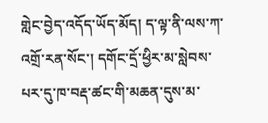གླེང་བྱེད་འདོད་ཡོད་མོད། ད་ལྟ་ནི་ལས་ཀ་འགྲོ་རན་སོང་། དགོང་དྲོ་ཕྱིར་མ་སླེབས་པར་དུ་ཁ་བརྡ་ཚང་གི་མཆན་དུས་མ་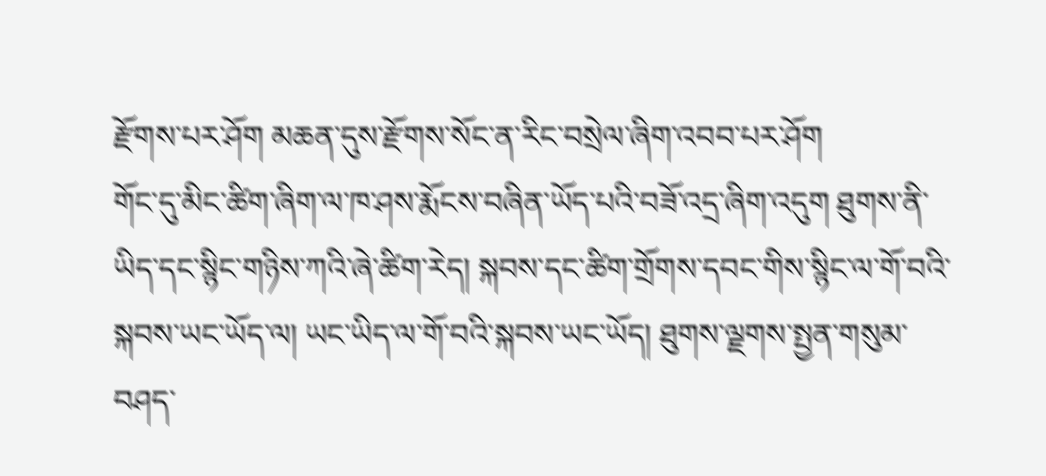རྫོགས་པར་ཤོག མཆན་དུས་རྫོགས་སོང་ན་རིང་བསྲེལ་ཞིག་འབབ་པར་ཤོག
གོང་དུ་མིང་ཚིག་ཞིག་ལ་ཁ་ཤས་རྨོངས་བཞིན་ཡོད་པའི་བཟོ་འདྲ་ཞིག་འདུག ཐུགས་ནི་ཡིད་དང་སྙིང་གཉིས་ཀའི་ཞེ་ཚིག་རེད། སྐབས་དང་ཚིག་གྲོགས་དབང་གིས་སྙིང་ལ་གོ་བའི་སྐབས་ཡང་ཡོད་ལ། ཡང་ཡིད་ལ་གོ་བའི་སྐབས་ཡང་ཡོད། ཐུགས་ལྗགས་སྤྱན་གསུམ་བཤད་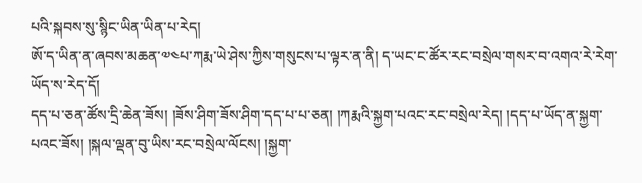པའི་སྐབས་སུ་སྙིང་ཡིན་ཡིན་པ་རེད།
ཨོ་ད་ཡིན་ན་ཞབས་མཆན་༧༤པ་ཀརྨ་ཡེ་ཤེས་ཀྱིས་གསུངས་པ་ལྟར་ན་ནི། ད་ཡང་ང་ཚོར་རང་བསྲེལ་གསར་བ་འགའ་རེ་རེག་ཡོད་ས་རེད་དོ།
དད་པ་ཅན་ཚོས་དྲི་ཆེན་ཟོས། །ཟོས་ཤིག་ཟོས་ཤིག་དད་པ་པ་ཅན། །ཀརྨའི་སྐྱག་པའང་རང་བསྲེལ་རེད། །དད་པ་ཡོད་ན་སྐྱག་པའང་ཟོས། །སྐལ་ལྡན་བུ་ཡིས་རང་བསྲེལ་ལོངས། །སྐྱག་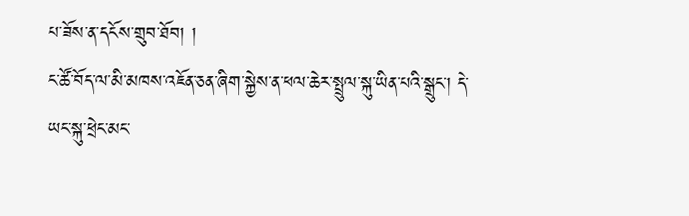པ་ཟོས་ན་དངོས་གྲུབ་ཐོབ། །
ང་ཚོ་བོད་ལ་མི་མཁས་འཇོན་ཅན་ཞིག་སྐྱེས་ན་ཕལ་ཆེར་སྤྲུལ་སྐུ་ཡིན་པའི་སྒྲུང་། དེ་ཡང་སྐུ་ཕྲེང་མང་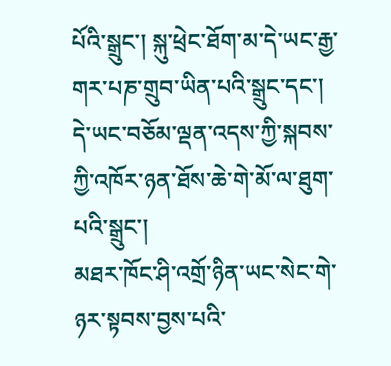པོའི་སྒྲུང་། སྐུ་ཕྲེང་ཐོག་མ་དེ་ཡང་རྒྱ་གར་པཎ་གྲུབ་ཡིན་པའི་སྒྲུང་དང་། དེ་ཡང་བཅོམ་ལྡན་འདས་ཀྱི་སྐབས་ཀྱི་འཁོར་ཉན་ཐོས་ཆེ་གེ་མོ་ལ་ཐུག་པའི་སྒྲུང་།
མཐར་ཁོང་ཤི་འགྲོ་ཉིན་ཡང་སེང་གེ་ཉར་སྟབས་བྱས་པའི་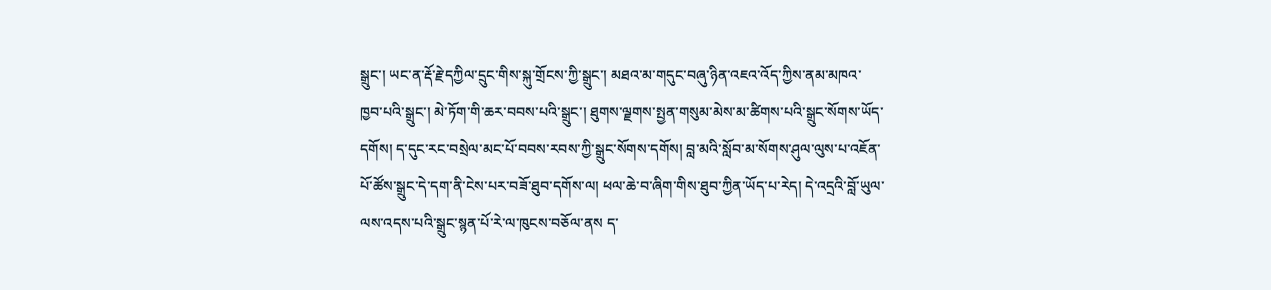སྒྲུང་། ཡང་ན་རྡོ་རྗེ་དཀྱིལ་དྲུང་གིས་སྐུ་གྲོངས་ཀྱི་སྒྲུང་། མཐའ་མ་གདུང་བཞུ་ཉིན་འཇའ་འོད་ཀྱིས་ནམ་མཁའ་ཁྱབ་པའི་སྒྲུང་། མེ་ཏོག་གི་ཆར་བབས་པའི་སྒྲུང་། ཐུགས་ལྗགས་སྤྱན་གསུམ་མེས་མ་ཚིགས་པའི་སྒྲུང་སོགས་ཡོད་དགོས། ད་དུང་རང་བསྲེལ་མང་པོ་བབས་རབས་ཀྱི་སྒྲུང་སོགས་དགོས། བླ་མའི་སློབ་མ་སོགས་ཤུལ་ལུས་པ་འཇོན་པོ་ཚོས་སྒྲུང་དེ་དག་ནི་ངེས་པར་བཟོ་ཐུབ་དགོས་ལ། ཕལ་ཆེ་བ་ཞིག་གིས་ཐུབ་ཀྱིན་ཡོད་པ་རེད། དེ་འདྲའི་བློ་ཡུལ་ལས་འདས་པའི་སྒྲུང་སྙན་པོ་རེ་ལ་ཁུངས་བཅོལ་ནས ད་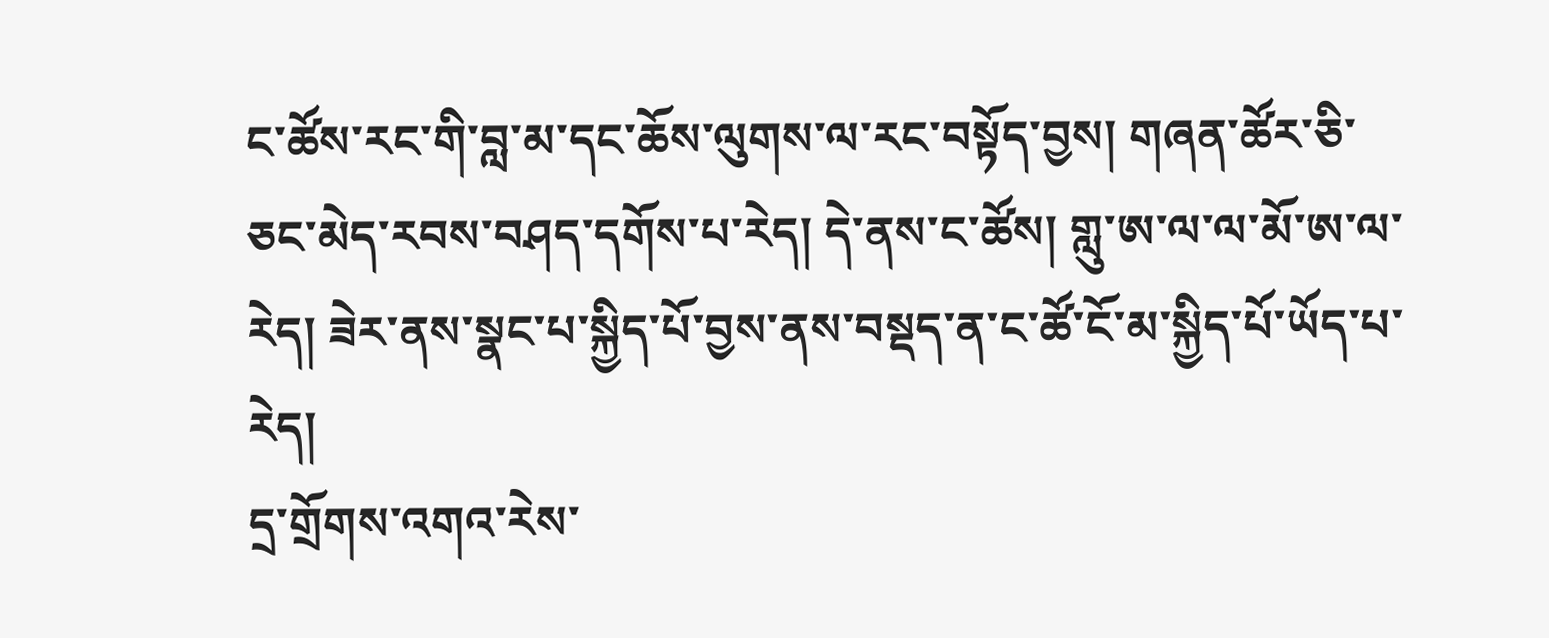ང་ཚོས་རང་གི་བླ་མ་དང་ཆོས་ལུགས་ལ་རང་བསྟོད་བྱས། གཞན་ཚོར་ཅི་ཅང་མེད་རབས་བཤད་དགོས་པ་རེད། དེ་ནས་ང་ཚོས། གླུ་ཨ་ལ་ལ་མོ་ཨ་ལ་རེད། ཟེར་ནས་སྣང་པ་སྐྱིད་པོ་བྱས་ནས་བསྡད་ན་ང་ཚོ་ངོ་མ་སྐྱིད་པོ་ཡོད་པ་རེད།
དྲ་གྲོགས་འགའ་རེས་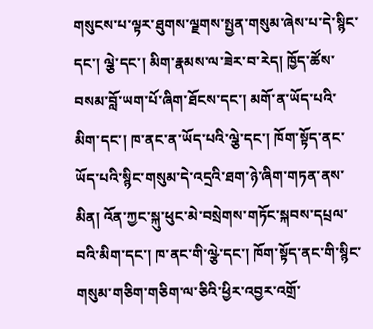གསུངས་པ་ལྟར་ཐུགས་ལྗགས་སྤྱན་གསུམ་ཞེས་པ་དེ་སྙིང་དང་། ལྕེ་དང་། མིག་རྣམས་ལ་ཟེར་བ་རེད། ཁྱོད་ཚོས་བསམ་བློ་ཡག་པོ་ཞིག་ཐོངས་དང་། མགོ་ན་ཡོད་པའི་མིག་དང་། ཁ་ནང་ན་ཡོད་པའི་ལྕེ་དང་། ཁོག་སྟོད་ནང་ཡོད་པའི་སྙིང་གསུམ་དེ་འདྲའི་ཐག་ཉེ་ཞིག་གཏན་ནས་མིན། འོན་ཀྱང་སྐུ་ཕུང་མེ་བསྲེགས་གཏོང་སྐབས་དཔྲལ་བའི་མིག་དང་། ཁ་ནང་གི་ལྩེ་དང་། ཁོག་སྟོད་ནང་གི་སྙིང་གསུམ་གཅིག་གཅིག་ལ་ཅིའི་ཕྱིར་འབྱར་འགྲོ་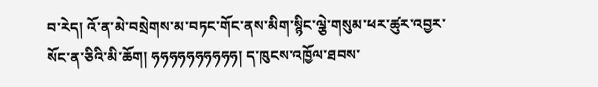བ་རེད། འོ་ན་མེ་བསྲེགས་མ་བཏང་གོང་ནས་མིག་སྙིང་ལྕེ་གསུམ་ཕར་ཚུར་འབྱར་སོང་ན་ཅིའི་མི་ཆོག། ཧཧཧཧཧཧཧཧཧཧ། ད་ཁུངས་འཁྱོལ་ཐབས་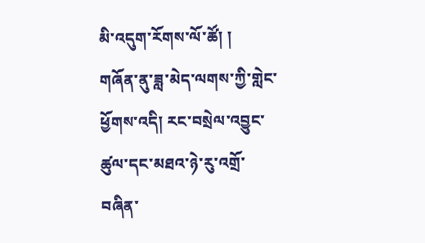མི་འདུག་རོགས་ལོ་ཚོ། །
གཞོན་ནུ་ཟླ་མེད་ལགས་ཀྱི་གླེང་ཕྱོགས་འདི། རང་བསྲེལ་འབྱུང་ཚུལ་དང་མཐའ་ཉེ་རུ་འགྲོ་བཞིན་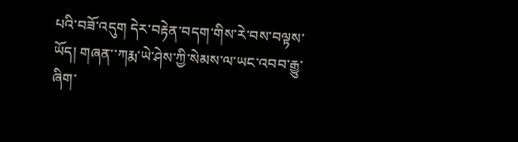པའི་བཟོ་འདུག དེར་བརྟེན་བདག་གིས་རེ་བས་བལྟས་ཡོད། གཞན་་ཀརྨ་ཡེ་ཤེས་ཀྱི་སེམས་ལ་ཡང་འབབ་རྒྱུ་ཞིག་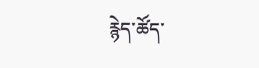རྙེད་ཚོད་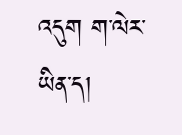འདུག ག་ལེར་ཡིན་ད།